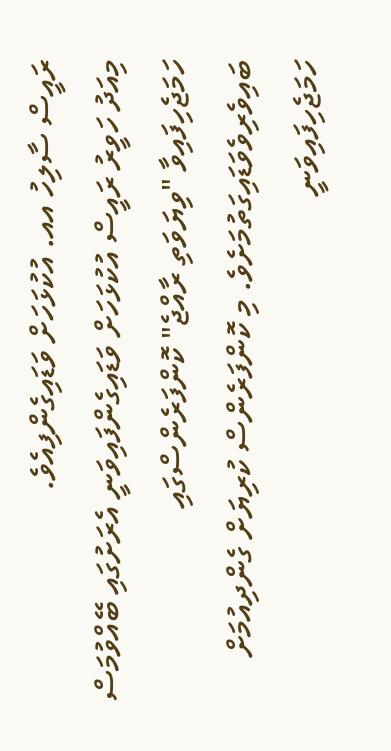ރައީސް ސާލިހު އއ. އުކުޅަހަށް ވަޑައިގެންފިއެވެ.
މިއަދު ހަވީރު ރައީސް އުކުޅަހަށް ވަޑައިގެންފައިވަނީ އެރަށުގައި ބޭއްވުމަސް ހަމަޖެހިފައިވާ "ވިޔަވަތި ރާއްޖެ" ކޮންފަރެންސްގައި ބައިވެރިވެވަޑައިގަތުމަށެވެ. މި ކޮންފަރެންސް ކުރިޔަށް ގެންދިއުމަށް ހަމަޖެހިފައިވަނީ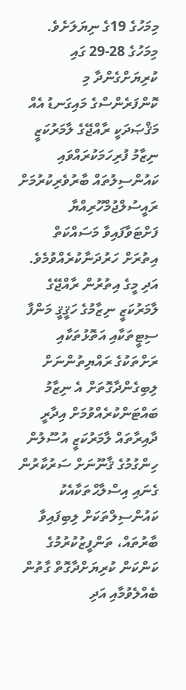މިމަހުގެ 19ގެ ނިޔަލަށެވެ. މިމަހުގެ 28-29 ގައި ކުރިޔަށްގެންދާ މި ކޮންފަރެންސްގެ މައިގަނޑު އެއް މަޤްޞަދަކީ ރާއްޖޭގެ ލާމަރުކަޒީ ނިޒާމު ފުރިހަމަކުރައްވައި ކައުންސިލުތައް ބާރުވެރިކުރުމަށް ރައީސުލްޖުމްހޫރިއްޔާ ފަށްޓަވާފައިވާ މަސައްކަތް އިތުރަށް ހަރުދަނާކުރެއްވުމެވެ.
އަދި މީގެ އިތުރުން ރާއްޖޭގެ ލާމަރުކަޒީ ނިޒާމުގެ ހަޤީޤީ މަންފާ ސިޓީތަކާއި އަތޮޅުތަކާއި ރަށްތަކުގެ ރައްޔިތުންނަށް ލިބިގެންދާގޮތަށް އެ ނިޒާމު ބައްޓަންކުރެއްވުމަށް އިދާރީ ދާއިރާތައް ލާމަރުކަޒީ އުސޫލުން ހިންގުމުގެ ޤާނޫނަށް ސަރުކާރުން ގެނައި އިސްލާޙްތަކާއެކު ކައުންސިލްތަކަށް ލިބިފައިވާ ބާރުތައް، ތަންފީޒުކުރުމުގެ ކަންކަން ކުރިޔަށްދާގޮތް ގާތުން ބެއްލެވުމާއި އަދި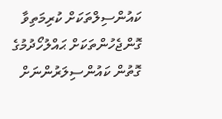ކައުންސިލްތަކަށް ކުރިމަތިވާ ގޮންޖެހުންތަކަށް ޙައްލުހޯދުމުގެ ގޮތުން ކައުންސިލަރުންނަށް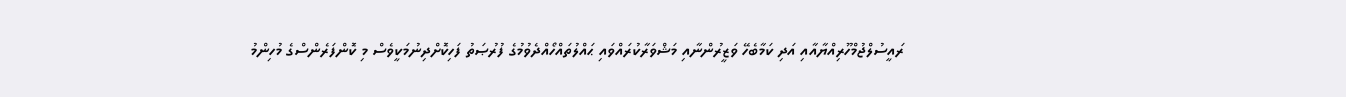ރައީސުލްޖުމްހޫރިއްޔާއާއި އަދި ކަމާބެހޭ ވަޒީރުންނާއި މަޝްވަރާކުރައްވައި ޙައްލުތައްހޯއްދެވުމުގެ ފުރުޞަތު ފަހިކޮށްދިނުމަކީވެސް މި ކޮންފަރެންސްގެ މުހިންމު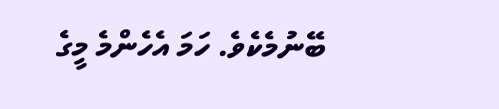ބޭނުމެކެވެ. ހަމަ އެހެންމެ މީގެ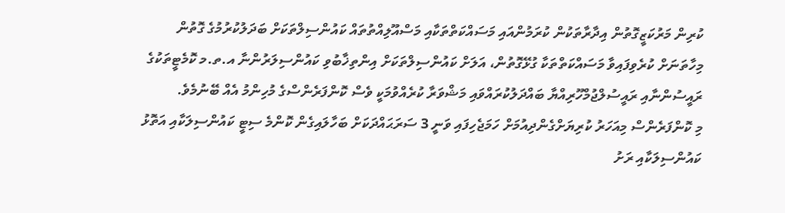ކުރިން މަރުކަޒީގޮތުން އިދާރާތަކުން ކުރަމުންއައި މަސައްކަތްތަކާއި މަސްއޫލިއްތުތައް ކައުންސިލްތަކަށް ބަދަލުކުރުމުގެ ގޮތުން މިހާތަނަށް ކުރެވިފައިވާ މަސައްކަތްތަކާ ގުޅޭގޮތުން، އަލަށް ކައުންސިލްތަކަށް އިންތިޚާބުވި ކައުންސިލަރުންނާ އ.ތ.މ ކޮމެޓީތަކުގެ ރައީސުންނާއި ރައީސުލްޖުމްހޫރިއްޔާ ބައްދަލުކުރައްވައި މަޝްވަރާ ކުރެއްވުމަކީ ވެސް ކޮންފަރެންސްގެ މުހިންމު އެއް ބޭނުމެވެ.
މި ކޮންފަރެންސް މިއަހަރު ކުރިޔަށްގެންދިއުމަށް ހަމަޖެހިފައި ވަނީ 3 ސަރަޙައްދަކަށް ބަހާލައިގެން ކޮންމެ ސިޓީ ކައުންސިލަކާއި އަތޮޅު ކައުންސިލަކާއި ރަށު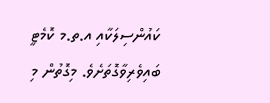ކައުންސިލަކާއި އ.ތ.މ ކޮމެޓީ ބައިވެރިވާގޮތަށެވެ. މިގޮތުން މި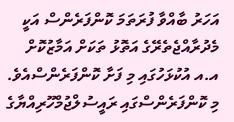އަހަރު ބާއްވާ ފުރަތަމަ ކޮންފަރެންސް އަކީ މެދުރާއްޖެތެރޭގެ އަތޮޅު ތަކަށް އަމާޒުކޮށް އ.އ އުކުޅަހުގައި މި ފަށާ ކޮންފަރެންސްއެވެ.
މި ކޮންފަރެންސްގައި ރައީސުލްޖުމްހޫރިއްޔާގެ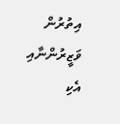އިތުރުން ވަޒީރުންނާއި އެކި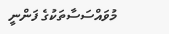މުވައްސަސާތަކުގެ ފަންނީ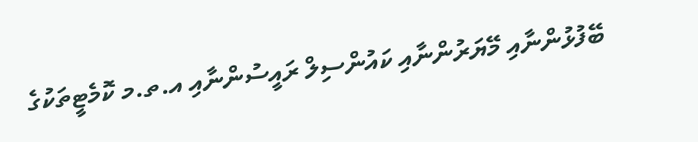ބޭފުޅުންނާއި މޭޔަރުންނާއި ކައުންސިލް ރައީސުންނާއި އ.ތ.މ ކޮމެޓީތަކުގެ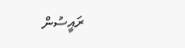ރައީސުން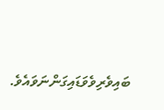ބައިވެރިވެވަޑައިގަންނަވައެވެ.